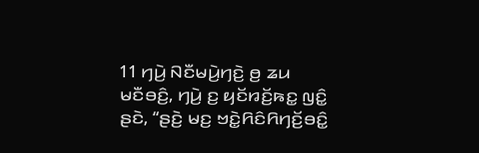11 ꤚꤣꤧ꤬ ꤡꤢꤪꤗꤣꤧ꤬ꤚꤢꤧ꤬ ꤥ꤬ ꤘꤣ ꤗꤢꤪꤋꤢꤨ꤬, ꤚꤣꤧ꤬ ꤢ꤬ ꤟꤢꤩꤙꤢꤩ꤬ꤒꤢ꤭ ꤜꤢꤨ꤭ ꤔꤢꤧ, “ꤔꤢꤧ꤬ ꤗꤢ꤬ ꤠꤢꤧ꤭ꤖꤢꤨꤖꤚꤢꤩ꤬ꤋꤢꤨ꤭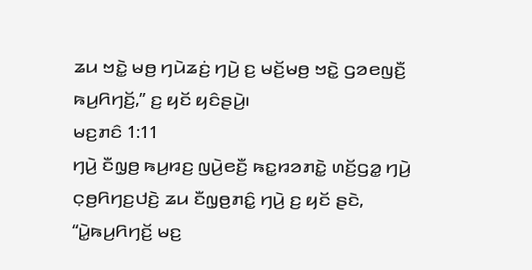ꤘꤣ ꤠꤢꤧ꤭ ꤗꤥ꤬ ꤚꤣꤧꤘꤢꤦ꤬ ꤚꤣꤧ꤬ ꤢ꤬ ꤗꤢꤩ꤬ꤗꤥ꤬ ꤠꤢꤧ꤭ ꤞꤤꤕꤜꤢꤪ꤬ ꤒꤣ꤬ꤖꤚꤢꤩ꤬,” ꤢ꤬ ꤟꤢꤩ ꤟꤢꤨꤔꤣꤧ꤬꤯
ꤗꤢ꤬ꤊꤢꤨ 1:11
ꤚꤣꤧ꤬ ꤢꤪꤜ꤫ꤥ꤬ ꤒꤣ꤬ꤙꤢ꤬ ꤜꤣꤧ꤬ꤕꤢꤪ꤬ ꤒꤢ꤭ꤙꤤꤊꤢꤧ꤭ ꤛꤢꤩ꤬ꤞꤤ꤭ ꤚꤣꤧ꤬ ꤍ꤫ꤥ꤬ꤖꤚꤢ꤬ꤓꤢꤧ꤬ ꤘꤣ ꤢꤪꤜ꤫ꤥ꤬ꤊꤢꤨ꤭ ꤚꤣꤧ꤬ ꤢ꤬ ꤟꤢꤩ ꤔꤢꤧ, “ꤣꤧ꤭ꤒꤣ꤬ꤖꤚꤢꤩ꤬ ꤗꤢ꤬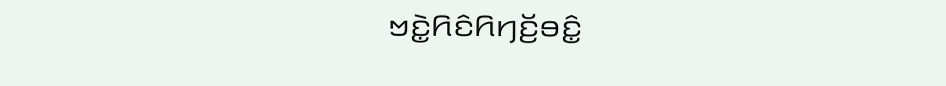ꤠꤢꤧ꤭ꤖꤢꤨꤖꤚꤢꤩ꤬ꤋꤢꤨ꤭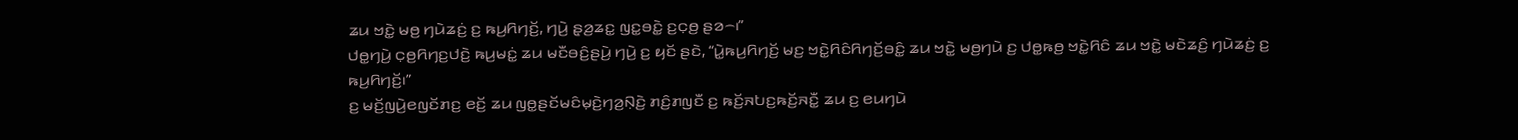ꤘꤣ ꤠꤢꤧ꤭ ꤗꤥ꤬ ꤚꤣꤧꤘꤢꤦ꤬ ꤢ꤬ ꤒꤣ꤬ꤖꤚꤢꤩ꤬, ꤚꤣꤧ꤬ ꤔ꤫ꤤ꤬ꤘꤢ꤭ ꤜꤢ꤭ꤋꤢꤧ꤭ ꤢ꤬ꤍ꤫ꤥ꤬ ꤔꤤ꤮꤯”
ꤓꤥ꤭ꤚꤣꤧ꤬ ꤍ꤫ꤥ꤬ꤖꤚꤢ꤬ꤓꤢꤧ꤬ ꤒꤣ꤬ꤗꤢꤦ꤭ ꤘꤣ ꤗꤢꤪꤋꤢꤨ꤬ꤔꤣꤧ꤬ ꤚꤣꤧ꤬ ꤢ꤬ ꤟꤢꤩ ꤔꤢꤧ, “ꤣꤧ꤭ꤒꤣ꤬ꤖꤚꤢꤩ꤬ ꤗꤢ꤬ ꤠꤢꤧ꤭ꤖꤢꤨꤖꤚꤢꤩ꤬ꤋꤢꤨ꤭ ꤘꤣ ꤠꤢꤧ꤭ ꤗꤥ꤬ꤚꤣꤧ ꤢ꤬ ꤓꤥ꤭ꤒꤥ꤬ ꤠꤢꤧ꤭ꤖꤢꤨ ꤘꤣ ꤠꤢꤧ꤭ ꤗꤢꤧꤘꤢꤨ꤬ ꤚꤣꤧꤘꤢꤦ꤬ ꤢ꤬ ꤒꤣ꤬ꤖꤚꤢꤩ꤬꤯”
ꤢ꤬ ꤗꤢꤩ꤬ꤜꤣꤧ꤬ꤕꤜꤢꤩꤊꤢ꤬ ꤕꤢꤩ꤬ ꤘꤣ ꤜꤥ꤭ꤔꤢꤩꤗꤢꤨꤗ꤫ꤢꤧ꤬ꤚꤤ꤬ꤡ꤫ꤢꤧ꤬ ꤊꤢꤨ꤬ꤊꤜꤢꤪ ꤢ꤬ ꤒꤢꤩ꤬ꤏꤝꤢ꤬ꤒꤢꤩ꤬ꤏꤢꤪ꤭ ꤘꤣ ꤢ꤬ ꤕꤣꤚꤣꤧ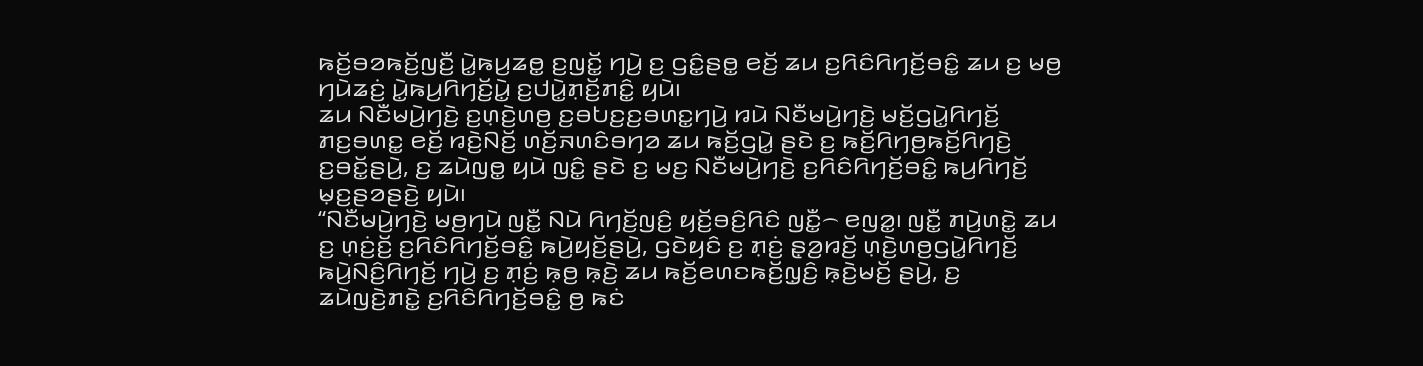ꤒꤢꤩ꤬ꤋꤤꤒꤢꤩ꤬ꤜꤢꤪ꤬ ꤣꤧ꤭ꤒꤣ꤬ꤘꤥ꤭ ꤢ꤬ꤜꤢꤩ꤭ ꤚꤣꤧ꤬ ꤢ꤬ ꤞꤢꤨ꤭ꤔꤥ꤭ ꤕꤢꤩ꤬ ꤘꤣ ꤢ꤬ꤖꤢꤨꤖꤚꤢꤩ꤬ꤋꤢꤨ꤭ ꤘꤣ ꤢ꤬ ꤗꤥ꤬ ꤚꤣꤧꤘꤢꤦ꤬ ꤣꤧ꤭ꤒꤣ꤬ꤖꤚꤢꤩ꤬ꤣꤧ꤭ ꤢ꤬ꤓꤣꤧ꤭ꤊ꤫ꤢꤩ꤬ꤊꤢꤨ꤭ ꤟꤣꤧ꤯
ꤘꤣ ꤡꤢꤪꤗꤣꤧ꤬ꤚꤢꤧ꤬ ꤢ꤬ꤛ꤫ꤢꤧ꤬ꤛꤥ꤬ ꤢ꤬ꤋꤝꤢ꤬ꤢ꤬ꤋꤛꤢ꤭ꤚꤣꤧ꤬ ꤙꤣꤧ ꤡꤢꤪꤗꤣꤧ꤬ꤚꤢꤧ꤬ ꤗꤢꤩ꤬ꤞꤣꤧ꤭ꤖꤚꤢꤩ꤬ ꤊꤢ꤬ꤋꤛꤢ꤭ ꤕꤢꤩ꤬ ꤙꤢꤧ꤬ꤡꤢꤩ꤬ ꤛꤢꤩ꤬ꤏꤛꤢꤨꤋꤚꤤ ꤘꤣ ꤒꤢꤩ꤬ꤞꤣꤧ꤭ ꤔꤢꤧ ꤢ꤬ ꤒꤢꤩ꤬ꤖꤚꤥ꤬ꤒꤢꤩ꤬ꤖꤚꤢꤧ꤬ ꤢ꤬ꤋꤢꤩ꤭ꤔꤣꤧ꤬, ꤢ꤬ ꤘꤣꤧꤜꤥ꤭ ꤟꤣꤧ ꤜꤢꤨ꤭ ꤔꤢꤧ ꤢ꤬ ꤗꤢ꤬ ꤡꤢꤪꤗꤣꤧ꤬ꤚꤢꤧ꤬ ꤢ꤬ꤖꤢꤨꤖꤚꤢꤩ꤬ꤋꤢꤨ꤭ ꤒꤣ꤬ꤖꤚꤢꤩ꤬ ꤗ꤫ꤢ꤬ꤔꤤꤔꤢꤧ꤬ ꤟꤣꤧ꤯
“ꤡꤢꤪꤗꤣꤧ꤬ꤚꤢꤧ꤬ ꤗꤥ꤬ꤚꤣꤧ ꤜꤢꤪ꤭ ꤡꤣꤧ ꤖꤚꤢꤩ꤬ꤜꤢꤨ꤬ ꤟꤢꤩ꤬ꤋꤢꤨ꤬ꤖꤢꤨ ꤜꤢꤪ꤭꤮ ꤕꤜꤤ꤭꤯ ꤜꤢꤪ꤭ ꤊꤣꤧ꤬ꤛꤢꤧ꤭ ꤘꤣ ꤢ꤬ ꤛ꤫ꤢꤦ꤬ꤢꤩ꤬ ꤢ꤬ꤖꤢꤨꤖꤚꤢꤩ꤬ꤋꤢꤨ꤭ ꤒꤣꤧ꤬ꤟꤢꤩ꤬ꤔꤣꤧ꤬, ꤞꤢꤧꤟꤢꤨ ꤢ꤬ ꤊ꤫ꤢꤦ꤬ ꤔ꤫ꤤ꤬ꤙꤢꤩ꤬ ꤛ꤫ꤢꤧ꤬ꤛꤥ꤬ꤞꤣꤧ꤭ꤖꤚꤢꤩ꤬ ꤒꤣꤧ꤬ꤡꤢꤨ꤬ꤖꤚꤢꤩ꤬ ꤚꤣꤧ꤬ ꤢ꤬ ꤊ꤫ꤢꤦ꤬ ꤒ꤫ꤥ꤬ ꤒ꤫ꤢꤧ꤬ ꤘꤣ ꤒꤢꤩ꤬ꤕꤛꤢꤒꤢꤩ꤬ꤜ꤫ꤢꤨ꤬ ꤒ꤫ꤢꤧ꤬ꤗꤢꤩ꤬ ꤔꤣꤧ꤬, ꤢ꤬ ꤘꤣꤧꤜꤢꤧ꤬ꤊꤢꤧ꤭ ꤢ꤬ꤖꤢꤨꤖꤚꤢꤩ꤬ꤋꤢꤨ꤭ ꤥ꤬ ꤒꤢꤦ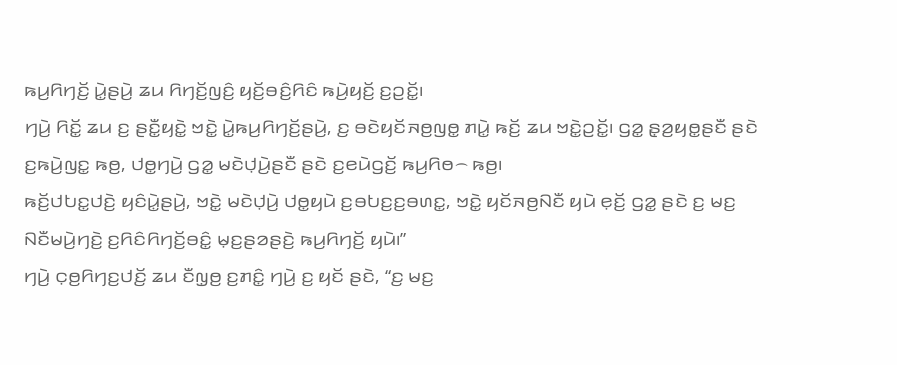ꤒꤣ꤬ꤖꤚꤢꤩ꤬ ꤣꤧ꤭ꤔꤣꤧ꤬ ꤘꤣ ꤖꤚꤢꤩ꤬ꤜꤢꤨ꤬ ꤟꤢꤩ꤬ꤋꤢꤨ꤬ꤖꤢꤨ ꤒꤣꤧ꤬ꤟꤢꤩ꤬ ꤢ꤬ꤑꤢꤩ꤭꤯
ꤚꤣꤧ꤬ ꤖꤢꤩ꤭ ꤘꤣ ꤢ꤬ ꤔꤢꤪ꤭ꤟꤢꤧ꤭ ꤠꤢꤧ꤭ ꤣꤧ꤭ꤒꤣ꤬ꤖꤚꤢꤩ꤬ꤔꤣꤧ꤬, ꤢ꤬ ꤋꤢꤧꤟꤢꤩꤏꤥ꤬ꤜꤥ꤭ ꤊꤣꤧ꤭ ꤒꤢꤩ꤬ ꤘꤣ ꤠꤢꤧ꤭ꤑꤢꤩ꤭꤯ ꤞꤤ꤭ ꤔ꤫ꤤ꤬ꤟꤥ꤭ꤔꤢꤪ ꤔꤢꤧ ꤢ꤬ꤒꤣꤧ꤬ꤜꤢ꤭ ꤒꤥ꤬, ꤓꤥ꤭ꤚꤣꤧ꤬ ꤞꤤ꤭ ꤗꤢꤧꤓ꤫ꤣꤧ꤬ꤔꤢꤪ ꤔꤢꤧ ꤢ꤬ꤕꤣꤧꤞꤢꤩ꤬ ꤒꤣ꤬ꤖꤥ꤮ ꤒꤥ꤬꤯
ꤒꤢꤩ꤬ꤓꤝꤢ꤭ꤓꤢꤧ꤬ ꤟꤢꤨꤣꤧ꤭ꤔꤣꤧ꤬, ꤠꤢꤧ꤭ ꤗꤢꤧꤓ꤫ꤣꤧ꤬ ꤓꤥ꤭ꤟꤣꤧ ꤢ꤬ꤋꤝꤢ꤬ꤢ꤬ꤋꤛꤢ꤭, ꤠꤢꤧ꤭ ꤟꤢꤩꤏꤥ꤬ꤡꤢꤪ ꤟꤣꤧ ꤕ꤫ꤢꤩ꤬ ꤞꤤ꤭ ꤔꤢꤧ ꤢ꤬ ꤗꤢ꤬ ꤡꤢꤪꤗꤣꤧ꤬ꤚꤢꤧ꤬ ꤢ꤬ꤖꤢꤨꤖꤚꤢꤩ꤬ꤋꤢꤨ꤭ ꤗ꤫ꤢ꤬ꤔꤤꤔꤢꤧ꤬ ꤒꤣ꤬ꤖꤚꤢꤩ꤬ ꤟꤣꤧ꤯”
ꤚꤣꤧ꤬ ꤍ꤫ꤥ꤬ꤖꤚꤢ꤬ꤓꤢꤩ꤬ ꤘꤣ ꤢꤪꤜ꤫ꤥ꤬ ꤢ꤬ꤊꤢꤨ꤭ ꤚꤣꤧ꤬ ꤢ꤬ ꤟꤢꤩ ꤔꤢꤧ, “ꤢ꤬ ꤗꤢ꤬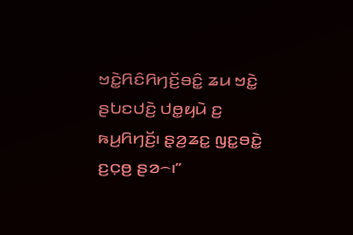ꤠꤢꤧ꤭ꤖꤢꤨꤖꤚꤢꤩ꤬ꤋꤢꤨ꤭ ꤘꤣ ꤠꤢꤧ꤭ ꤔꤝꤢꤓꤢꤧ꤬ ꤓꤥ꤭ꤟꤣꤧ ꤢ꤬ ꤒꤣ꤬ꤖꤚꤢꤩ꤬꤯ ꤔ꤫ꤤ꤬ꤘꤢ꤭ ꤜꤢ꤭ꤋꤢꤧ꤭ ꤢ꤬ꤍ꤫ꤥ꤬ ꤔꤤ꤮꤯”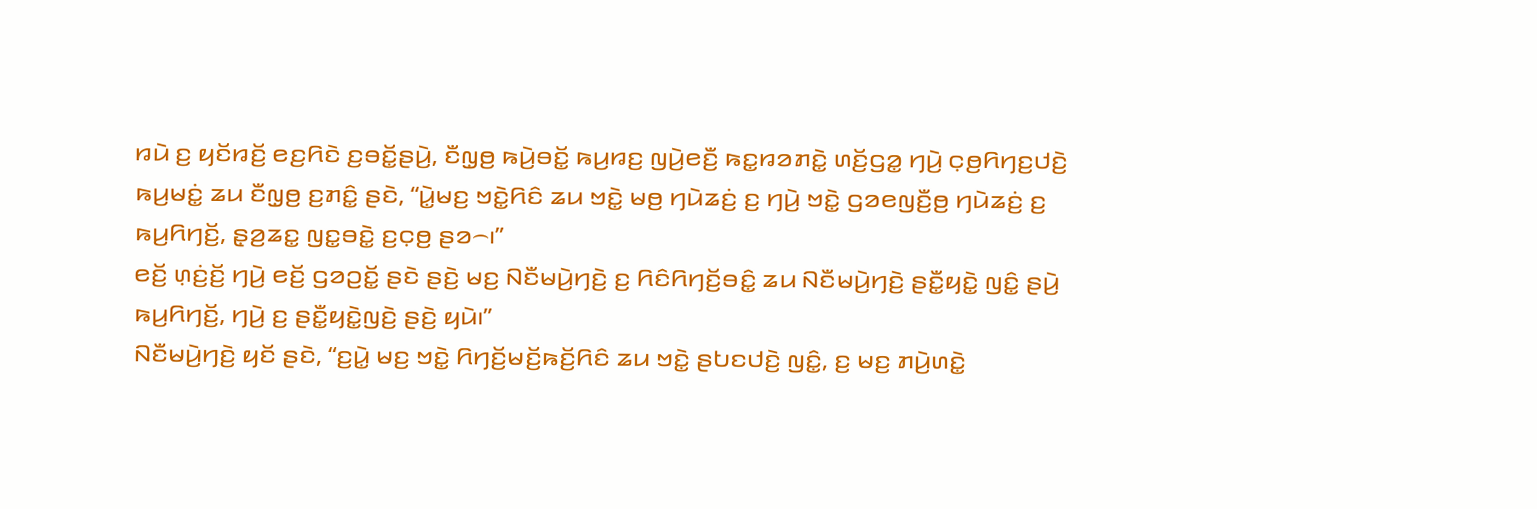ꤙꤣꤧ ꤢ꤬ ꤟꤢꤩꤙꤢꤩ꤬ ꤕꤢ꤬ꤖꤢꤧ ꤢ꤬ꤋꤢꤩ꤭ꤔꤣꤧ꤬, ꤢꤪꤜ꤫ꤥ꤬ ꤒꤣꤧ꤬ꤋꤢꤩ꤭ ꤒꤣ꤬ꤙꤢ꤬ ꤜꤣꤧ꤬ꤕꤢꤪ꤬ ꤒꤢ꤭ꤙꤤꤊꤢꤧ꤭ ꤛꤢꤩ꤬ꤞꤤ꤭ ꤚꤣꤧ꤬ ꤍ꤫ꤥ꤬ꤖꤚꤢ꤬ꤓꤢꤧ꤬ ꤒꤣ꤬ꤗꤢꤦ꤭ ꤘꤣ ꤢꤪꤜ꤫ꤥ꤬ ꤢ꤬ꤊꤢꤨ꤭ ꤔꤢꤧ, “ꤣꤧ꤭ꤗꤢ꤬ ꤠꤢꤧ꤭ꤖꤢꤨ ꤘꤣ ꤠꤢꤧ꤭ ꤗꤥ꤬ ꤚꤣꤧꤘꤢꤦ꤬ ꤢ꤬ ꤚꤣꤧ꤬ ꤠꤢꤧ꤭ ꤞꤤꤕꤜꤢꤪ꤬ꤥ꤬ ꤚꤣꤧꤘꤢꤦ꤬ ꤢ꤬ ꤒꤣ꤬ꤖꤚꤢꤩ꤬, ꤔ꤫ꤤ꤬ꤘꤢ꤭ ꤜꤢ꤭ꤋꤢꤧ꤭ ꤢ꤬ꤍ꤫ꤥ꤬ ꤔꤤ꤮꤯”
ꤕꤢꤩ꤬ ꤛ꤫ꤢꤦ꤬ꤢꤩ꤬ ꤚꤣꤧ꤬ ꤕꤢꤩ꤬ ꤞꤤꤑꤢꤩ꤭ ꤔꤢꤧ ꤔꤢꤧ꤬ ꤗꤢ꤬ ꤡꤢꤪꤗꤣꤧ꤬ꤚꤢꤧ꤬ ꤢ꤬ ꤖꤢꤨꤖꤚꤢꤩ꤬ꤋꤢꤨ꤭ ꤘꤣ ꤡꤢꤪꤗꤣꤧ꤬ꤚꤢꤧ꤬ ꤔꤢꤪ꤭ꤟꤢꤧ꤭ ꤜꤢꤨ꤭ ꤔꤣꤧ꤬ ꤒꤣ꤬ꤖꤚꤢꤩ꤬, ꤚꤣꤧ꤬ ꤢ꤬ ꤔꤢꤪ꤭ꤟꤢꤧ꤭ꤜꤢꤧ꤬ ꤔꤢꤧ꤬ ꤟꤣꤧ꤯”
ꤡꤢꤪꤗꤣꤧ꤬ꤚꤢꤧ꤬ ꤟꤢꤩ ꤔꤢꤧ, “ꤢ꤬ꤣꤧ꤭ ꤗꤢ꤬ ꤠꤢꤧ꤭ ꤖꤚꤢꤩ꤬ꤗꤢꤩ꤬ꤒꤢꤩ꤬ꤖꤢꤨ ꤘꤣ ꤠꤢꤧ꤭ ꤔꤝꤢꤓꤢꤧ꤬ ꤜꤢꤨ꤭, ꤢ꤬ ꤗꤢ꤬ ꤊꤣꤧ꤬ꤛꤢꤧ꤭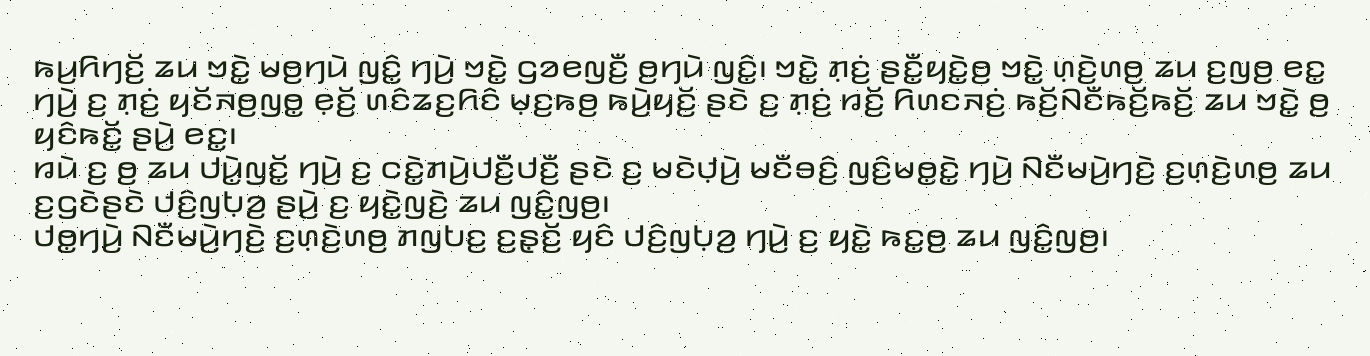ꤒꤣ꤬ꤖꤚꤢꤩ꤬ ꤘꤣ ꤠꤢꤧ꤭ ꤗꤥ꤬ꤚꤣꤧ ꤜꤢꤨ꤭ ꤚꤣꤧ꤬ ꤠꤢꤧ꤭ ꤞꤤꤕꤜꤢꤪ꤬ ꤥ꤬ꤚꤣꤧ ꤜꤢꤨ꤭꤯ ꤠꤢꤧ꤭ ꤊ꤫ꤢꤦ꤬ ꤔꤢꤪ꤭ꤟꤢꤧ꤭ꤥ꤬ ꤠꤢꤧ꤭ ꤛ꤫ꤢꤧ꤬ꤛꤥ꤬ ꤘꤣ ꤢ꤬ꤜꤥ꤬ ꤕꤢ꤭ ꤚꤣꤧ꤬ ꤢ꤬ ꤊ꤫ꤢꤦ꤬ ꤟꤢꤩꤏꤥ꤬ꤜꤥ꤭ ꤕ꤫ꤢꤩ꤬ ꤛꤢꤨꤘꤢ꤬ꤖꤢꤨ ꤗ꤫ꤢ꤬ꤒꤥ꤬ ꤒꤣꤧ꤬ꤟꤢꤩ꤬ ꤔꤢꤧ ꤢ꤬ ꤊ꤫ꤢꤦ꤬ ꤙꤢꤩ꤬ ꤖꤛꤢꤏꤢꤦ꤬ ꤒꤢꤩ꤬ꤡꤢꤪꤒꤢꤩ꤬ꤒꤢꤩ꤬ ꤘꤣ ꤠꤢꤧ꤭ ꤥ꤬ ꤟꤢꤨꤒꤢꤩ꤭ ꤔꤣꤧ꤬ ꤕꤢ꤭꤯
ꤙꤣꤧ ꤢ꤬ ꤥ꤬ ꤘꤣ ꤓꤣꤧ꤭ꤜꤢꤩ꤭ ꤚꤣꤧ꤬ ꤢ꤬ ꤍꤢꤧ꤭ꤊꤣꤧ꤬ꤓꤢꤪ꤬ꤓꤢꤪ꤬ ꤔꤢꤧ ꤢ꤬ ꤗꤢꤧꤓ꤫ꤣꤧ꤬ ꤗꤢꤪꤋꤢꤨ꤬ ꤜꤢꤨ꤬ꤗꤥ꤭ꤢꤧ꤭ ꤚꤣꤧ꤬ ꤡꤢꤪꤗꤣꤧ꤬ꤚꤢꤧ꤬ ꤢ꤬ꤛ꤫ꤢꤧ꤬ꤛꤥ꤬ ꤘꤣ ꤢ꤬ꤞꤢꤧꤔꤢꤧ ꤓꤢꤨ꤬ꤜꤝ꤫ꤤ꤬ ꤔꤣꤧ꤬ ꤢ꤬ ꤟꤢꤧ꤭ꤜꤢꤧ꤬ ꤘꤣ ꤜꤢꤨ꤭ꤜꤥ꤬꤯
ꤓꤥ꤭ꤚꤣꤧ꤬ ꤡꤢꤪꤗꤣꤧ꤬ꤚꤢꤧ꤬ ꤢ꤬ꤛ꤫ꤢꤧ꤬ꤛꤥ꤬ ꤊꤜꤝꤢ꤬ ꤢ꤬ꤔ꤫ꤢꤩ꤬ ꤟꤢꤨ ꤓꤢꤨ꤬ꤜꤝ꤫ꤤ꤬ ꤚꤣꤧ꤬ ꤢ꤬ ꤟꤢꤧ꤭ ꤒꤢ꤭ꤥ꤬ ꤘꤣ ꤜꤢꤨ꤭ꤜꤥ꤬꤯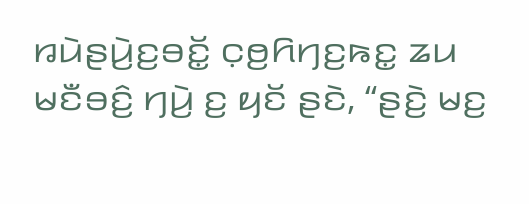ꤙꤣꤧꤔꤣꤧ꤬ꤢ꤬ꤋꤢꤩ꤭ ꤍ꤫ꤥ꤬ꤖꤚꤢ꤬ꤒꤢ꤭ ꤘꤣ ꤗꤢꤪꤋꤢꤨ꤬ ꤚꤣꤧ꤬ ꤢ꤬ ꤟꤢꤩ ꤔꤢꤧ, “ꤔꤢꤧ꤬ ꤗꤢ꤬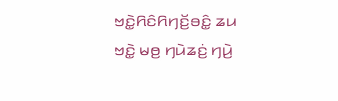ꤠꤢꤧ꤭ꤖꤢꤨꤖꤚꤢꤩ꤬ꤋꤢꤨ꤭ ꤘꤣ ꤠꤢꤧ꤭ ꤗꤥ꤬ ꤚꤣꤧꤘꤢꤦ꤬ ꤚꤣꤧ꤬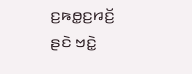ꤢ꤬ꤒꤥ꤭ꤢ꤬ꤙꤢꤩ꤬ ꤔꤢꤧ ꤠꤢꤧ꤭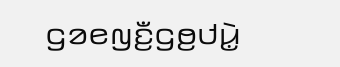ꤞꤤꤕꤜꤢꤪ꤬ꤞꤥ꤬ꤓꤣꤧ꤭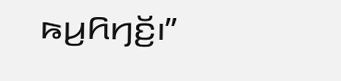ꤒꤣ꤬ꤖꤚꤢꤩ꤬꤯”